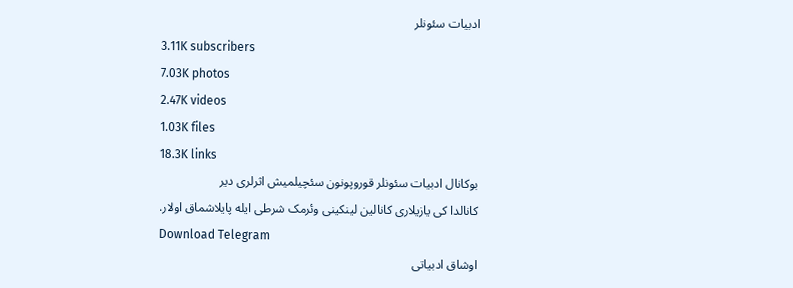ادبیات سئونلر
3.11K subscribers
7.03K photos
2.47K videos
1.03K files
18.3K links
بوکانال ادبیات سئونلر قوروپونون سئچیلمیش اثرلری دیر
کانالدا کی یازیلاری کانالین لینکینی وئرمک شرطی ایله پایلاشماق اولار.
Download Telegram
اوشاق ادبیاتی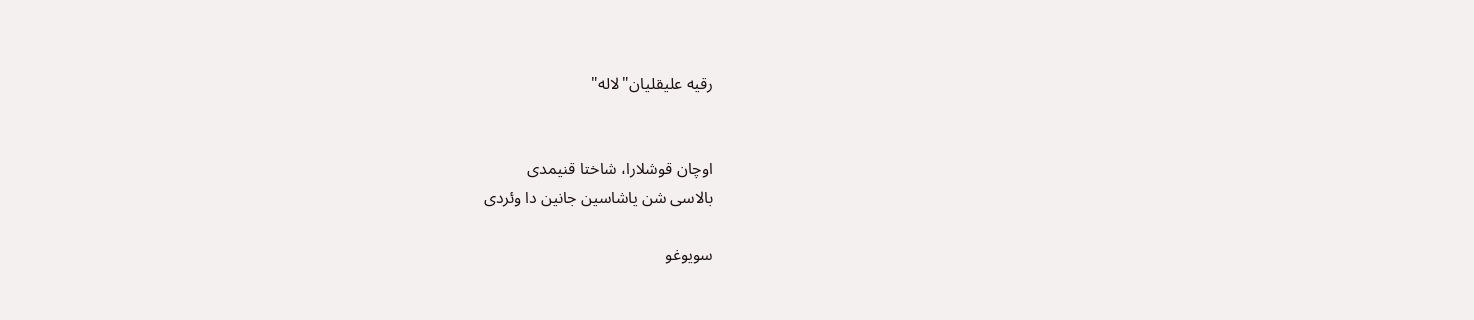رقیه علیقلیان"لاله"


اوچان قوشلارا، شاختا قنیمدی
بالاسی شن یاشاسین جانین دا وئردی

سویوغو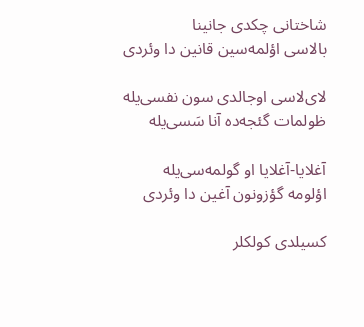شاختانی چکدی جانینا
بالاسی اؤلمه‌سین قانین دا وئردی

لای‌لاسی اوجالدی سون نفسی‌یله
ظولمات گئجه‌ده آنا سَسی‌یله

آغلایا-آغلایا او گولمه‌سی‌یله
اؤلومه گؤزونون آغین دا وئردی

کسیلدی کولکلر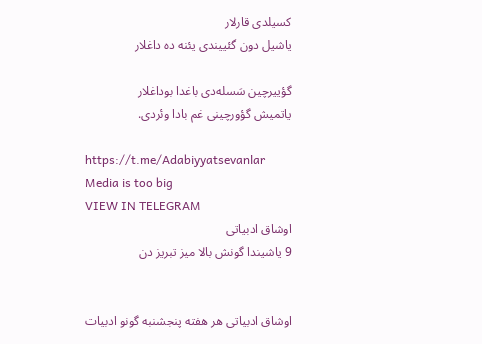کسیلدی قارلار
یاشیل دون گئییندی یئنه ده داغلار

گؤییرچین سَسله‌دی باغدا بوداغلار
یاتمیش گؤورچینی غم بادا وئردی.

https://t.me/Adabiyyatsevanlar
Media is too big
VIEW IN TELEGRAM
اوشاق ادبیاتی
9 یاشیندا گونش بالا میز تبریز دن


اوشاق ادبیاتی هر هفته پنجشنبه گونو ادبیات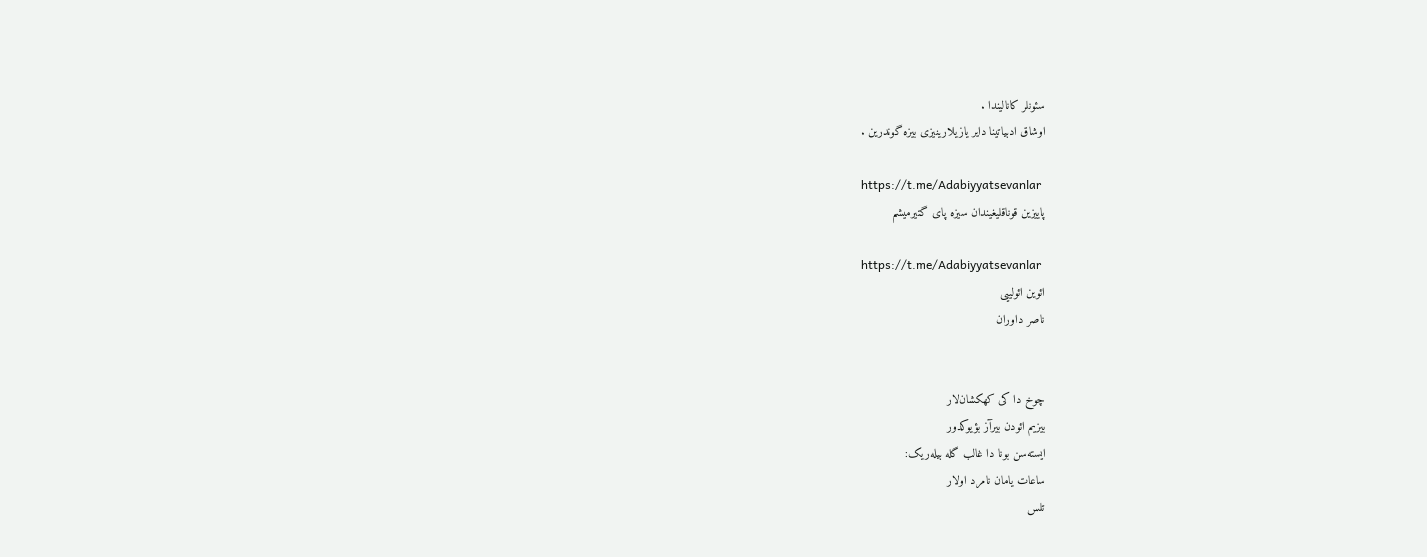سئونلر کانالیندا .
اوشاق ادبیاتینا دایر یازیلارینیزی بیزه گوندرین .

https://t.me/Adabiyyatsevanlar
پاییزین قوناقلیغیندان سیزه پای گتیرمیشم

https://t.me/Adabiyyatsevanlar
ائوین ائولییی
ناصر داوران


چوخ دا کی کهکشان‌لار
بیزیم ائودن بیرآز بؤیوکدور
ایسته‌سن بونا دا غالب گله بیله‌ریک:
ساعات یامان نامرد اولار
تلس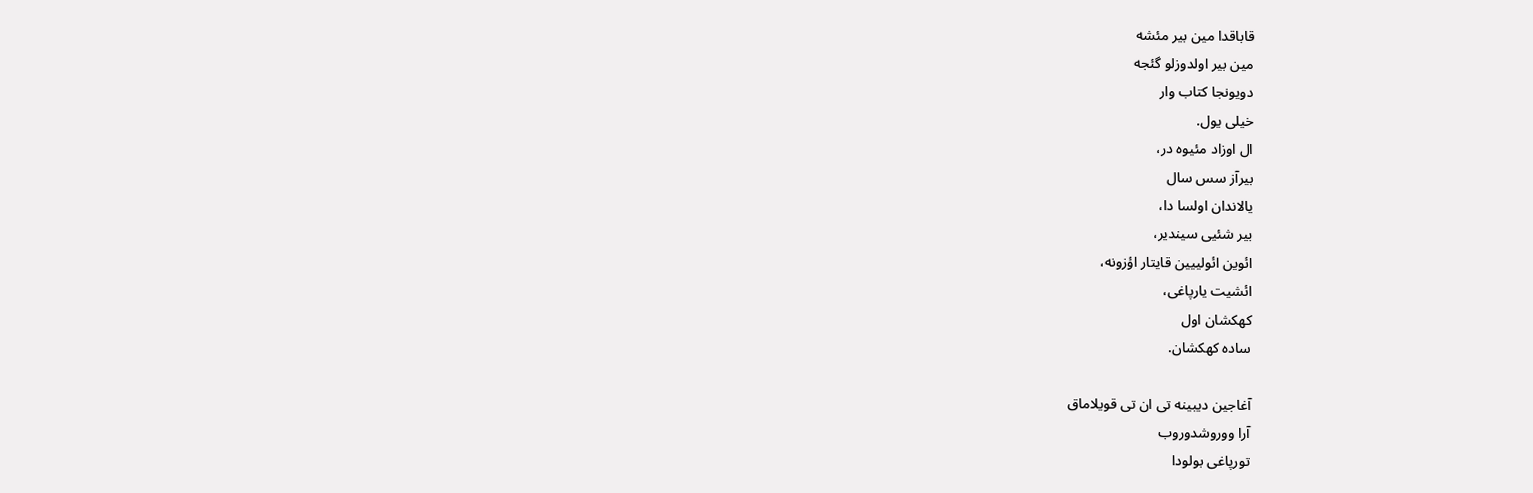قاباقدا مین بیر مئشه
مین بیر اولدوزلو گئجه
دویونجا کتاب وار
خیلی یول.
ال اوزاد مئیوه در،
بیرآز سس سال
یالاندان اولسا دا،
بیر شئیی سیندیر،
ائوین ائولییین قایتار اؤزونه،
ائشیت یارپاغی،
کهکشان اول
ساده کهکشان.

آغاجین دیبینه تی ان تی قویلاماق
آرا ووروشدوروب
تورپاغی بولودا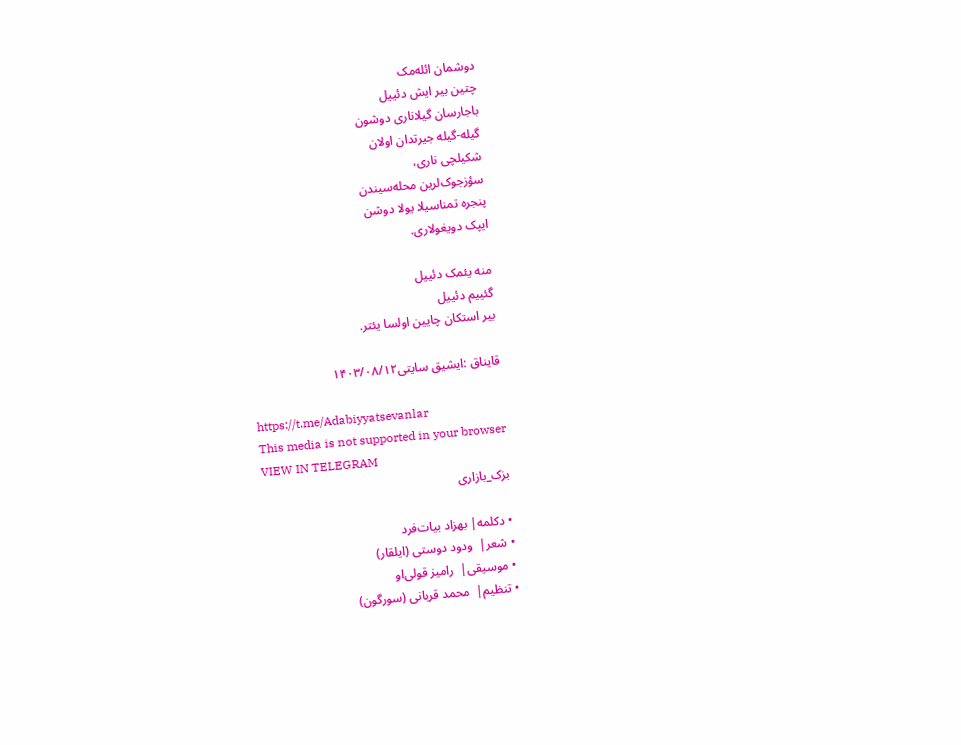دوشمان ائله‌مک
چتین بیر ایش دئییل
باجارسان گیلاناری دوشون
گیله-گیله جیرتدان اولان
شکیلچی ناری،
سؤزجوک‌لرین محله‌سیندن
پنجره تمناسیلا یولا دوشن
ایپک دویغولاری.

منه یئمک دئییل
گئییم دئییل
بیر استکان چایین اولسا یئتر.

قایناق :ایشیق سایتی۱۴۰۳/۰۸/۱۲

https://t.me/Adabiyyatsevanlar
This media is not supported in your browser
VIEW IN TELEGRAM
بزک_بازاری

• دکلمه| بهزاد بیات‌فرد
• شعر|  ودود دوستی (ایلقار)
• موسیقی|  رامیز قولی‌او
• تنظیم|  محمد قربانی (سورگون)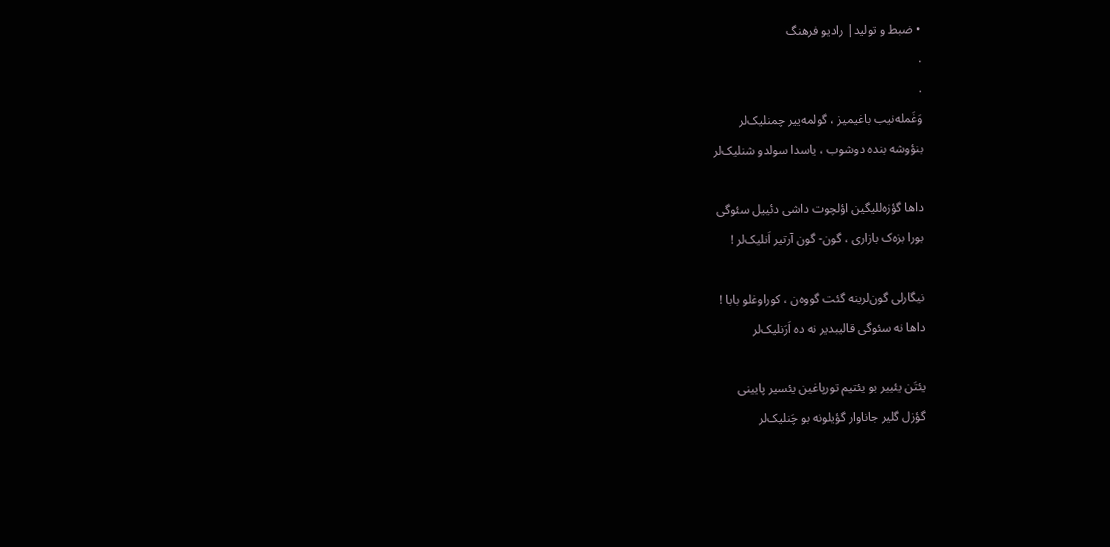• ضبط و تولید| رادیو فرهنگ
.
.
وَغَمله‌نیب باغیمیز ، گولمه‌ییر چمنلیک‌لر
بنؤوشه بنده دوشوب ، یاسدا سولدو شنلیک‌لر

داها گؤزه‌للیگین اؤلچوت داشی دئییل سئوگی
بورا بزه‌ک بازاری ، گون- گون آرتیر اَنلیک‌لر !

نیگارلی گون‌لرینه گئت گووه‌ن ، کوراوغلو بابا !
داها نه سئوگی قالیبدیر نه ده اَرَنلیک‌لر

یئتَن یئییر بو یئتیم تورپاغین یئسیر پایینی
گؤزل گلیر جاناوار گؤیلونه بو چَنلیک‌لر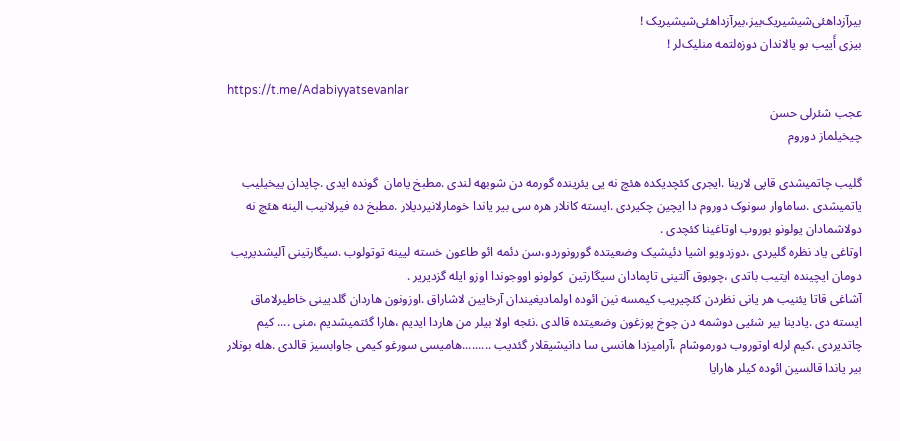بیرآز‌دا‌هئی‌شیشیریک‌بیز،بیر‌آز‌دا‌هئی‌شیشیریک !
بیزی أَییب بو یالاندان دوزه‌لتمه منلیک‌لر !

https://t.me/Adabiyyatsevanlar
عجب شئرلی حسن
چیخیلماز دوروم

گلیب چاتمیشدی قاپی لارینا .ایجری کئچدیکده هئچ نه یی یئرینده گورمه دن شوبهه لندی .مطبخ یامان  گونده ایدی .چایدان ییخیلیب یاتمیشدی .ساماوار سونوک دوروم دا ایچین چکیردی .ایسته کانلار هره سی بیر یاندا خومارلانیردیلار .مطبخ ده فیرلانیب الینه هئچ نه دولاشمادان یولونو بوروب اوتاغینا کئچدی .
اوتاغی یاد نظره گلیردی ،دوزدویو اشیا دئیشیک وضعیتده گورونوردو،سن دئمه ائو طاعون خسته لیینه توتولوب .سیگارتینی آلیشدیریب دومان ایچینده ایتیب باتدی ،چوبوق آلتینی تاپمادان سیگارتین  کولونو اووجوندا اوزو ایله گزدیریر .
آشاغی قاتا یئنیب هر یانی نظردن کئچیریب کیمسه نین ائوده اولمادیغیندان آرخایین لاشاراق .اوزونون هاردان گلدیینی خاطیرلاماق ایسته دی .یادینا بیر شئیی دوشمه دن چوخ پوزغون وضعیتده قالدی .نئجه اولا بیلر من هاردا ایدیم ،هارا گئتمیشدیم ،منی .... کیم چاتدیردی ،کیم لرله اوتوروب دورموشام ،آرامیزدا هانسی سا دانیشیقلار گئدیب .........هامیسی سورغو کیمی جاوابسیز قالدی .هله بونلار بیر یاندا قالسین ائوده کیلر هارایا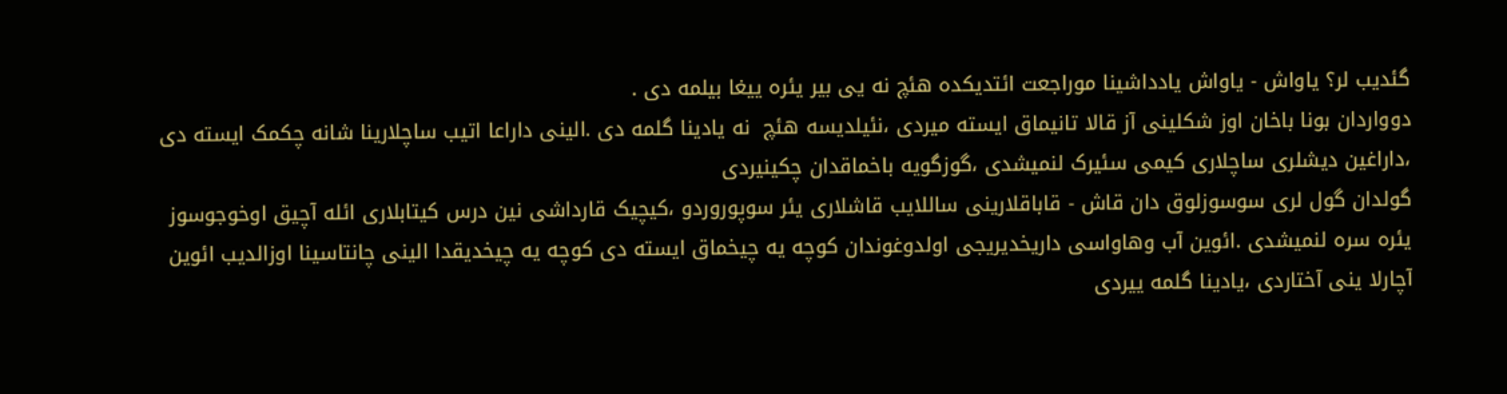گئدیب لر؟ یاواش - یاواش یادداشینا موراجعت ائتدیکده هئچ نه یی بیر یئره ییغا بیلمه دی .
دوواردان بونا باخان اوز شکلینی آز قالا تانیماق ایسته میردی ،نئیلدیسه هئچ  نه یادینا گلمه دی .الینی داراعا اتیب ساچلارینا شانه چکمک ایسته دی ،داراغین دیشلری ساچلاری کیمی سئیرک لنمیشدی ،گوزگویه باخماقدان چکینیردی
گولدان گول لری سوسوزلوق دان قاش - قاباقلارینی ساللایب قاشلاری یئر سوپوروردو ،کیچیک قارداشی نین درس کیتابلاری ائله آچیق اوخوجوسوز یئره سره لنمیشدی .ائوین آب وهاواسی داریخدیریجی اولدوغوندان کوچه یه چیخماق ایسته دی کوچه یه چیخدیقدا الینی چانتاسینا اوزالدیب ائوین آچارلا ینی آختاردی ،یادینا گلمه ییردی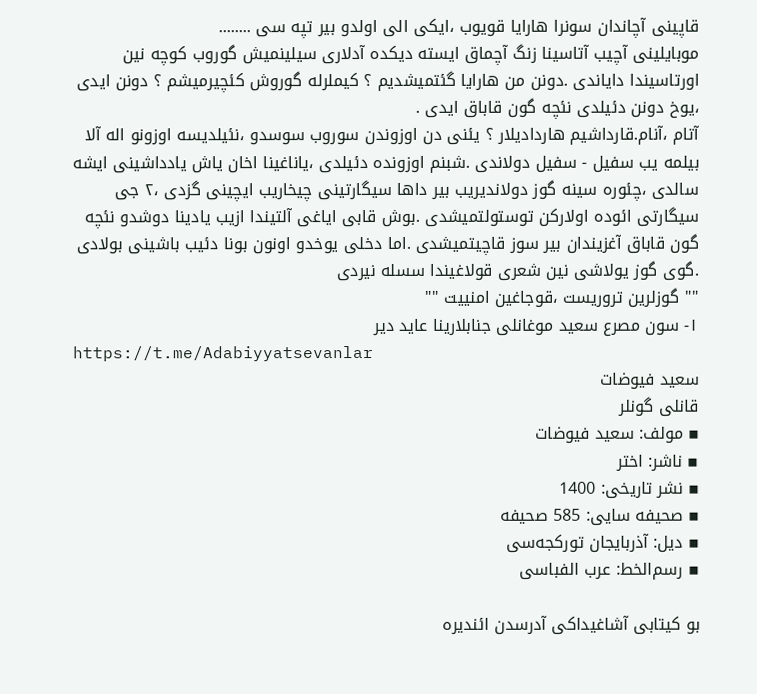قاپینی آچاندان سونرا هارایا قویوب ،ایکی الی اولدو بیر تپه سی ........
موبایلینی آچیب آتاسینا زنگ آچماق ایسته دیکده آدلاری سیلینمیش گوروب کوچه نین اورتاسیندا دایاندی .دونن من هارایا گئتمیشدیم ؟ کیملرله گوروش کئچیرمیشم ؟ دونن ایدی ،یوخ دونن دئیلدی نئچه گون قاباق ایدی .
آتام ،آنام.قارداشیم هاردادیلار ؟ یئنی دن اوزوندن سوروب سوسدو ،نئیلدیسه اوزونو اله آلا بیلمه یب سفیل - سفیل دولاندی .شبنم اوزونده دئیلدی ،یاناغینا اخان یاش یادداشینی ایشه سالدی ،چئوره سینه گوز دولاندیریب بیر داها سیگارتینی چیخاریب ایچینی گزدی ،۲ جی سیگارتی ائوده اولارکن توستولتمیشدی .بوش قابی ایاغی آلتیندا ازیب یادینا دوشدو نئچه گون قاباق آغزیندان بیر سوز قاچیتمیشدی .اما دخلی یوخدو اونون بونا دئیب باشینی بولادی .گوی گوز یولاشی نین شعری قولاغیندا سسله نیردی
"" گوزلرین تروریست ،قوجاغین امنییت ""
۱- سون مصرع سعید موغانلی جنابلارینا عاید دیر
https://t.me/Adabiyyatsevanlar
سعید فیوضات
قانلی گونلر
▪ مولف: سعید فیوضات
▪ ناشر: اختر
▪ نشر تاریخی: 1400
▪ صحیفه سایی: 585 صحیفه
▪ دیل: آذربایجان تورکجه‌سی
▪ رسم‌الخط: عرب الفباسی

بو کیتابی آشاغیداکی آدرسدن ائندیره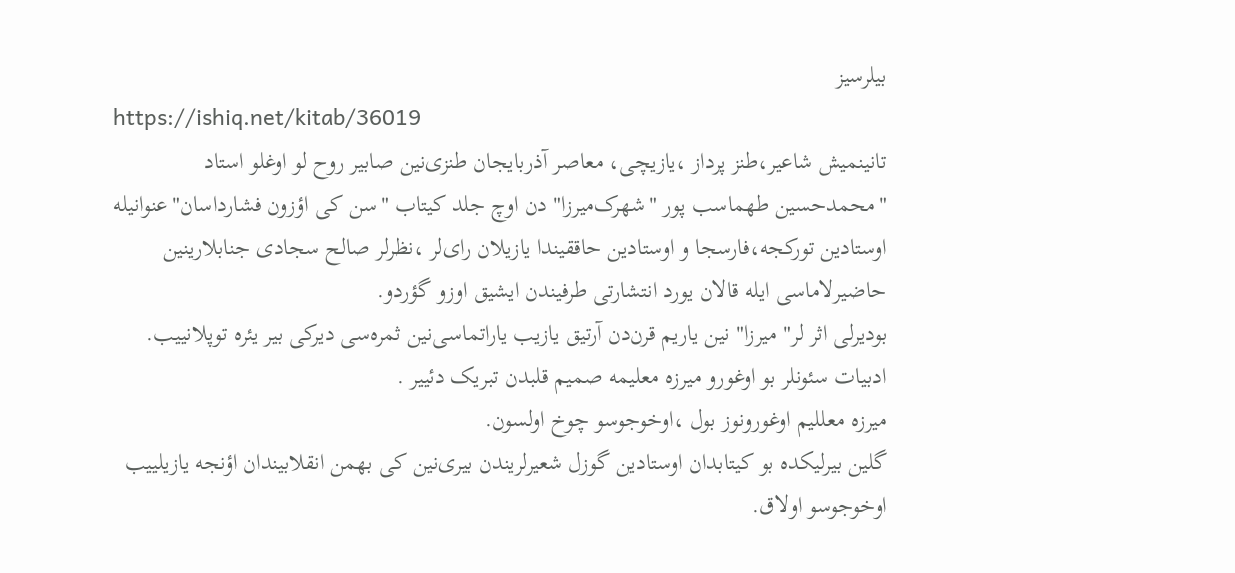بیلرسیز
https://ishiq.net/kitab/36019
تانینمیش شاعیر،طنز پرداز ،یازیچی، معاصر آذربایجان طنزی‌نین صابیر روح لو اوغلو استاد "محمدحسین طهماسب پور "شهرک‌میرزا" دن اوچ جلد کیتاب "سن کی اؤزون فشارداسان"عنوانیله اوستادین تورکجه،فارسجا و اوستادین حاققیندا یازیلان رای‌لر ،نظرلر صالح سجادی جنابلارینین حاضیرلاماسی ایله قالان یورد انتشارتی طرفیندن ایشیق اوزو گؤردو.
بودیرلی اثر لر" میرزا" نین یاریم قرن‌دن آرتیق یازیب یاراتماسی‌نین ثمره‌سی دیرکی بیر یئره توپلانییب.
ادبیات سئونلر بو اوغورو میرزه معلیمه صمیم قلبدن تبریک دئییر .
میرزه معللیم اوغورونوز بول ،اوخوجوسو چوخ اولسون.
گلین بیرلیکده بو کیتابدان اوستادین گوزل شعیرلریندن بیری‌نین کی بهمن انقلابیندان اؤنجه یازیلییب اوخوجوسو اولاق.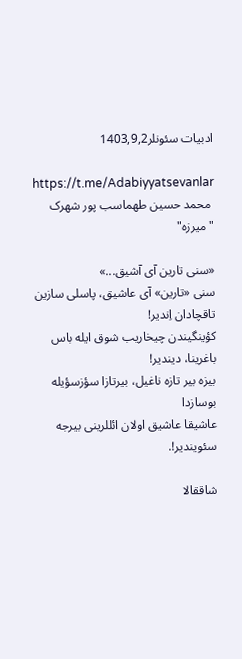ادبیات سئونلر1403,9,2

https://t.me/Adabiyyatsevanlar
 محمد حسین طهماسب پور شهرک "میرزه"

«سنی تارین آی آشیق...»
سنی «تارین» آی عاشیق، پاسلی سازین تاقچادان اِندیر!
کؤینگیندن چیخاریب شوق ایله باس باغرینا، دیندیر!
بیزه بیر تازه ناغیل، بیرتازا سؤزسؤیله بوسازدا
عاشیقا عاشیق اولان ائللرینی بیرجه سئویندیر!.

شاققالا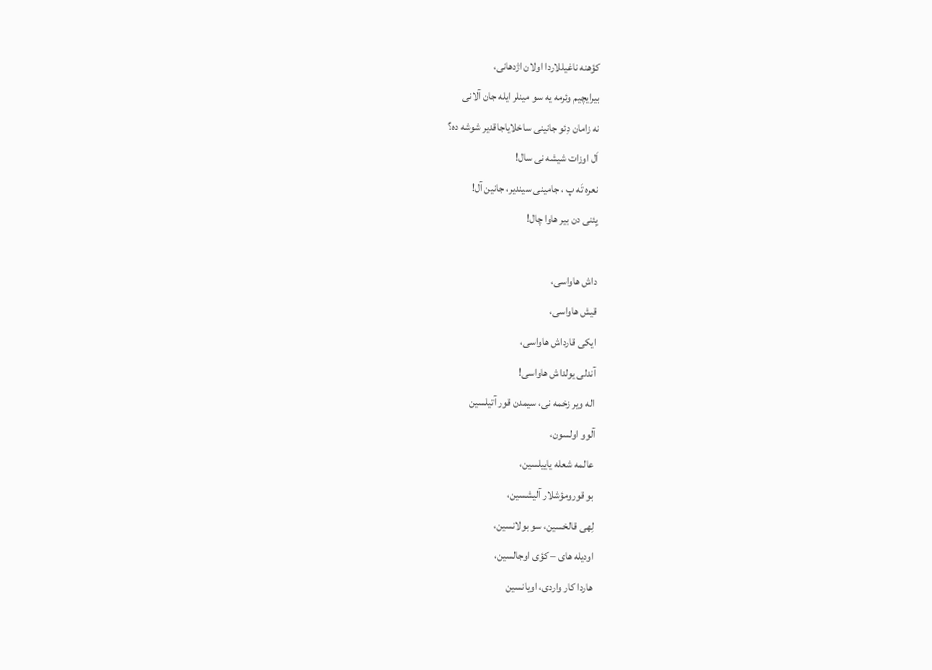کؤهنه ناغیللاردا اولان اژدهانی،
بیرایچیم وئرمه یه سو مینلر ایله جان آلانی
نه زامان دِئو جانینی ساخلایاجاقدیر شوشه ده؟
اَل اوزات شیشه نی سال!
نعره تَه پ ، جامینی سیندیر، جانین آل!
یِئنی دن بیر هاوا چال!

داش هاواسی،
قیش هاواسی،
ایکی قارداش هاواسی،
آندلی یولداش هاواسی!
اله ویر زخمه نی، سیمدن قور آتیلسین
آلوو اولسون،
عالمه شعله یاییلسین،
بو قورومؤشلار آلیشسین،
لِهی قالخسین، سو بولانسین،
اودیله های – کؤی اوجالسین،
هاردا کار واردی، اویانسین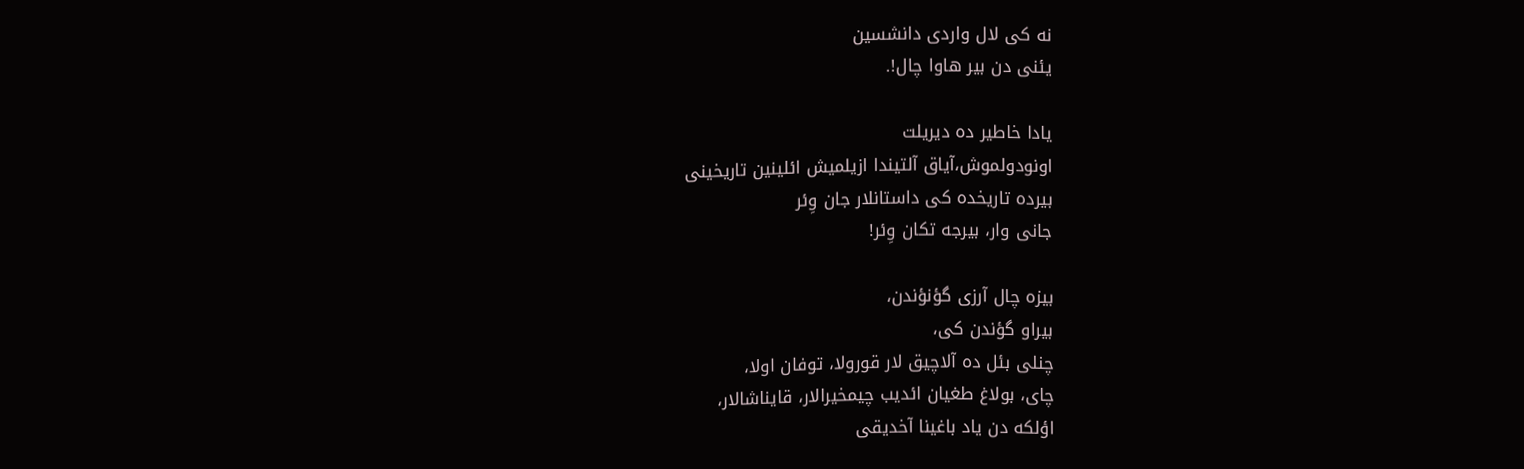نه کی لال واردی دانشسین
یئنی دن بیر هاوا چال!.

یادا خاطیر ده دیریلت
اونودولموش،آیاق آلتیندا ازیلمیش ائلینین تاریخینی
بیرده تاریخده کی داستانلار جان وِئر
جانی وار، بیرجه تکان وِئر!

بیزه چال آرزی گؤنؤندن،
بیراو گؤندن کی،
چنلی بئل ده آلاچیق لار قورولا، توفان اولا،
چای، بولاغ طغیان ائدیب چیمخیرالار، قایناشالار،
اؤلکه دن یاد باغینا آخدیقی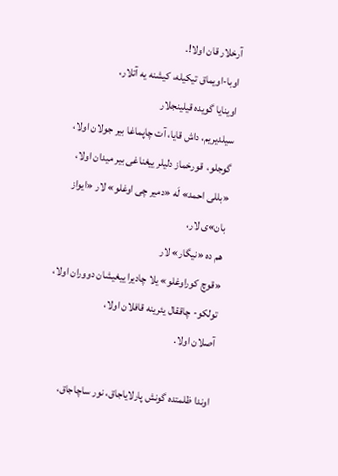آرخلار قان اولا!.
اوبا-اویماق تیکیله، کیشنه یه آتلار،
اوینایا گویده قیلینجلار
سیلدیریم، داش قایا، آت چاپماغا بیر جولان اولا،
گوجلو،  قورخماز دلیلر ییغناغی بیر میدان اولا،
«بللی احمد» لَه «دمیر چی اوغلو» لار «ایواز بان»ی لار،
هم ده «نیگار» لار
«قوچ کوراوغلو» یلا چادیرا ییغیشان دووران اولا،
تولکو- چاققال یئرینه قافلان اولا،
آصلان اولا‌.

اوندا ظلمتده گونش پارلایاجاق، نور ساچاجاق،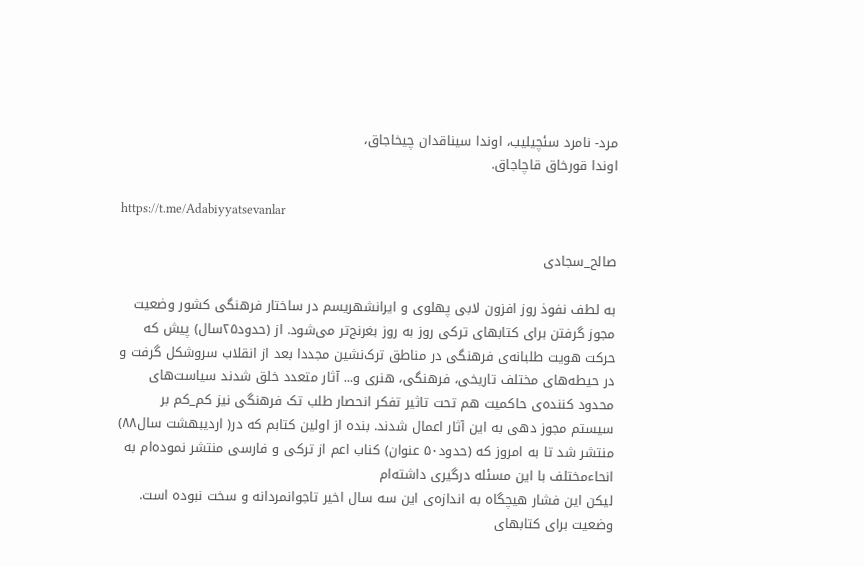مرد- نامرد سئچیلیب، اوندا سیناقدان چیخاجاق،
اوندا قورخاق قاچاجاق.

https://t.me/Adabiyyatsevanlar

صالح_سجادی

به لطف نفوذ روز افزون لابی پهلوی و ایرانشهریسم در ساختار فرهنگی کشور وضعیت مجوز گرفتن برای کتابهای ترکی روز به روز بغرنج‌تر می‌شود. از (حدود۲۵سال) پیش که حرکت هویت طلبانه‌ی فرهنگی در مناطق ترک‌نشین مجددا بعد از انقلاب سروشکل گرفت و در حیطه‌های مختلف تاریخی، فرهنگی، هنری و... آثار متعدد خلق شدند سیاست‌های محدود کننده‌ی حاکمیت هم تحت تاثیر تفکر انحصار طلب تک فرهنگی نیز کم_کم بر سیستم مجوز دهی به این آثار اعمال شدند. بنده از اولین کتابم که در( اردیبهشت سال۸۸) منتشر شد تا به امروز که (حدود۵۰ عنوان) کناب اعم از ترکی و فارسی منتشر نموده‌ام به انحاءمختلف با این مسئله درگیری داشته‌ام
لیکن این فشار هیچگاه به اندازه‌ی این سه سال اخیر تاجوانمردانه و سخت نبوده است. وضعیت برای کتابهای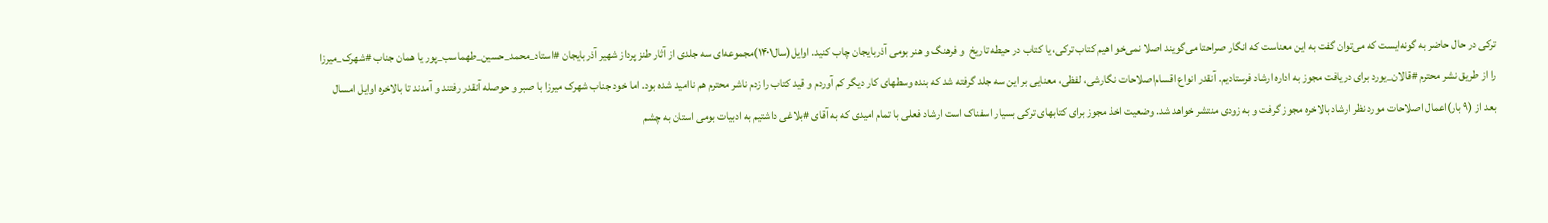ترکی در حال حاضر به گونه‌ایست که می‌توان گفت به این معناست که انگار صراحتا می‌گویند اصلا نمی‌خو اهیم کتاب ترکی، یا کتاب در حیطه تاریخ  و فرهنگ و هنر بومی آذربایجان چاب کنید. اوایل(سال۱۴۰۱)مجموعه‌ای سه جلدی از آثار طنز پرداز شهیر آذربایجان #استاد_محمد_حسین_طهماسب_پور یا همان جناب #شهرک_میرزا را از طریق نشر محترم #قالان_یورد برای دریافت مجوز به اداره ارشاد فرستادیم. آنقدر انواع اقسام‌اصلاحات نگارشی، لفظی، معنایی بر این سه جلد گرفته شد که بنده وسطهای کار دیگر کم آوردم و قید کتاب را زدم ناشر محترم هم ناامید شده بود. اما خود جناب شهرک میرزا با صبر و حوصله آنقدر رفتند و آمدند تا بالاخره اوایل امسال بعد از (۹ بار)اعمال اصلاحات مورد نظر ارشاد بالاخره مجوز گرفت و به زودی منتشر خواهد شد. وضعیت اخذ مجوز برای کتابهای ترکی بسیار اسفناک است ارشاد فعلی با تمام امیدی که به آقای #بلاغی داشتیم به ادبیات بومی استان به چشم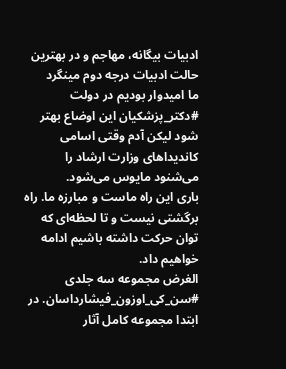ادبیات بیگانه، مهاجم و در بهترین حالت ادبیات درجه دوم مینگرد
ما امیدوار بودیم در دولت #دکتر_پزشکیان این اوضاع بهتر شود لیکن آدم وقتی اسامی کاندیداهای وزارت ارشاد را می‌شنود مایوس می‌شود.
باری این راه ماست و مبارزه ما. راه برگشتی نیست و تا لحظه‌ای که توان حرکت داشته باشیم ادامه خواهیم داد.
الغرض مجموعه سه جلدی #سن_کی_اوزون_فیشارداسان. در ابتدا مجموعه کامل آثار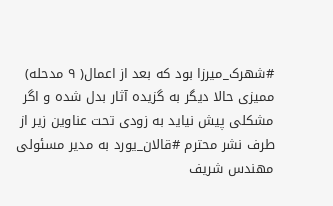#شهرک_میرزا بود که بعد از اعمال( ۹ مدحله) ممیزی حالا دیگر به گزیده آثار بدل شده و اگر مشکلی پیش نیاید به زودی تحت عناوین زیر از طرف نشر محترم #قالان_یورد به مدیر مسئولی مهندس شریف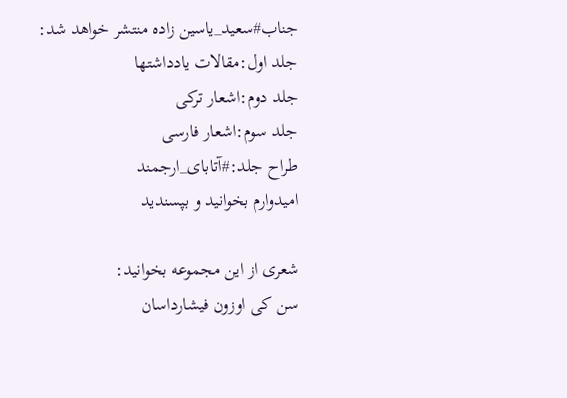جناب#سعید_یاسین زاده منتشر خواهد شد:
جلد اول:مقالات یادداشتها
جلد دوم:اشعار ترکی
جلد سوم:اشعار فارسی
طراح جلد:#آتابای_ارجمند
امیدوارم بخوانید و بپسندید

شعری از این مجموعه بخوانید:
سن کی اوزون فیشارداسان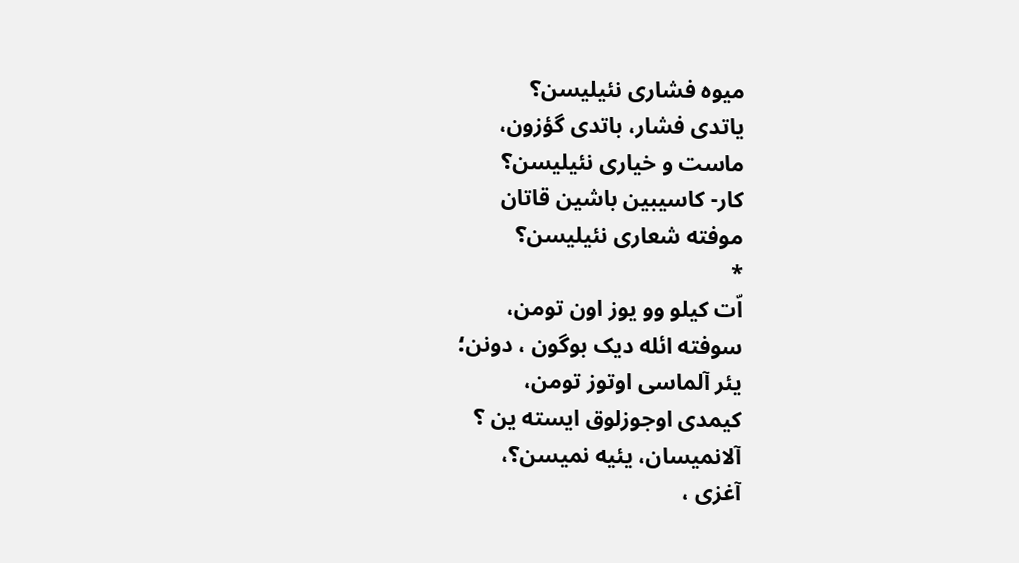میوه فشاری نئیلیسن؟
یاتدی فشار، باتدی گؤزون،
ماست و خیاری نئیلیسن؟
کار- کاسیبین باشین قاتان
موفته شعاری نئیلیسن؟
*
اّت کیلو وو یوز اون تومن،
سوفته ائله دیک بوگون ، دونن؛
یئر آلماسی اوتوز تومن،
کیمدی اوجوزلوق ایسته ین ؟
آلانمیسان، یئیه نمیسن؟،
آغزی ،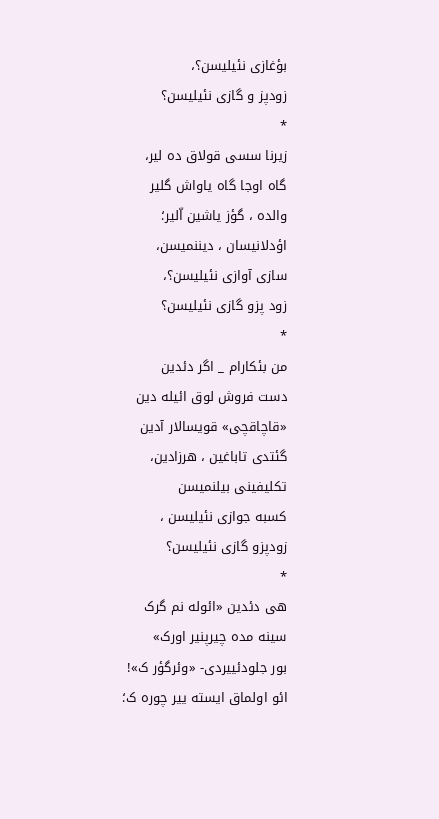بؤغازی نئیلیسن؟،
زودپز و گازی نئیلیسن؟
*
زیرنا سسی قولاق ده لیر،
گاه اوجا گاه یاواش گلیر
والده ، گؤز یاشین اّلیر؛
اؤدلانیسان ، دیننمیسن،
سازی آوازی نئیلیسن؟،
زود پزو گازی نئیلیسن؟
*
من بئکارام _ اگر دئدین
دست فروش لوق ائیله دین
«قاچاقچی» قویسالار آدین
گئتدی تاباغین ، هرزادین،
تکلیفینی بیلنمیسن
کسبه جوازی نئیلیسن ،
زودپزو گازی نئیلیسن؟
*
هی دئدین «ائوله نم گرک
سینه مده چیرپنیر اورک»
بور جلودئییردی- «وئرگؤر ک»!
ائو اولماق ایسته ییر چوره ک؛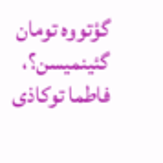گؤتووه تومان گئینمیسن؟،
فاطما توکاذی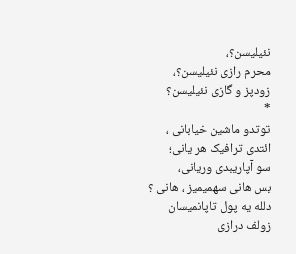نئیلیسن؟،
محرم رازی نئیلیسن؟،
زودپز و گازی نئیلیسن؟
*
توتدو ماشین خیابانی ،
ائتدی ترافیک هر یانی؛
سو آپاریبدی وریانی،
بس هانی سهمیمیز ، هانی ؟
دلله یه پول تاپانمیسان
زولف درازی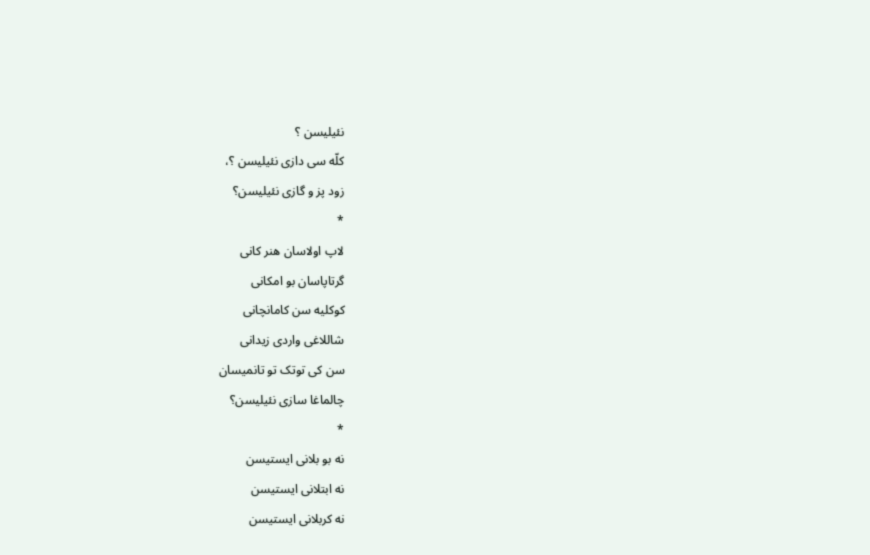نئیلیسن ؟
کلّه سی دازی نئیلیسن ؟،
زود پز و گازی نئیلیسن؟
*
لاپ اولاسان هنر کانی
گرتاپاسان بو امکانی
کوکلیه سن کامانچانی
شاللاغی واردی زیدانی
سن کی توتک تو تانمیسان
چالماغا سازی نئیلیسن؟
*
نه بو بلانی ایستیسن
نه ابتلانی ایستیسن
نه کربلانی ایستیسن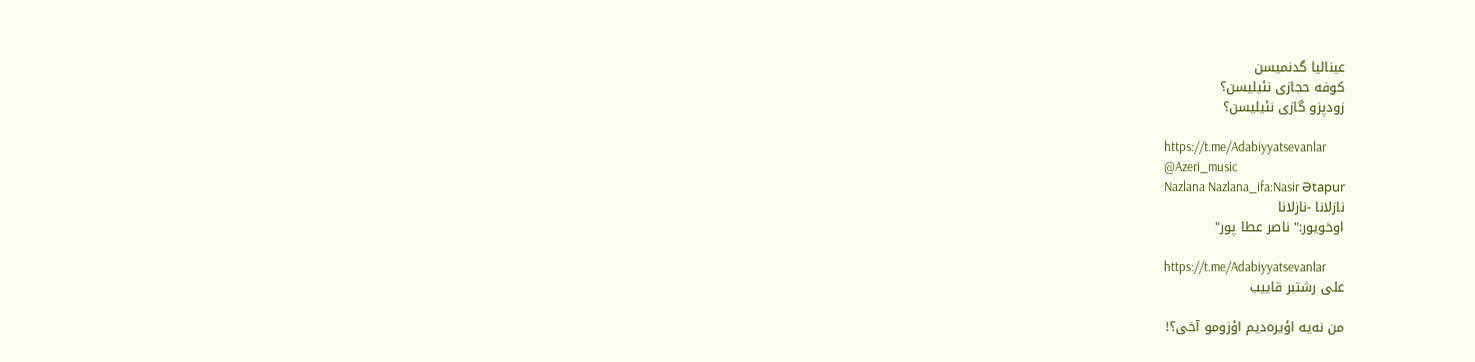عینالیا گدنمیسن
کوفه حجازی نئیلیسن؟
زودپزو گازی نئیلیسن؟

https://t.me/Adabiyyatsevanlar
@Azeri_music
Nazlana Nazlana_ifa:Nasir Ətapur
نازلانا -نازلانا
اوخویور:" ناصر عطا پور"

https://t.me/Adabiyyatsevanlar
علی رشتبر قاییب

من نه‌یه اؤیره‌دیم اؤزومو آخی؟!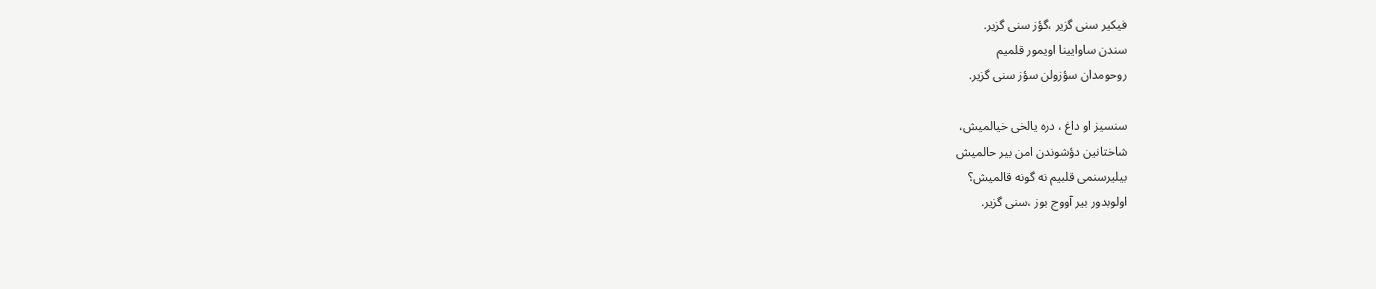فیکیر سنی گزیر ،گؤز سنی گزیر.
سندن ساوایینا اویمور قلمیم
روحومدان سؤزولن سؤز سنی گزیر.

سنسیز او داغ ، دره یالخی خیالمیش،
شاختانین دؤشوندن امن بیر حالمیش
بیلیرسنمی قلبیم نه گونه قالمیش؟
اولوبدور بیر آووج بوز ،سنی گزیر.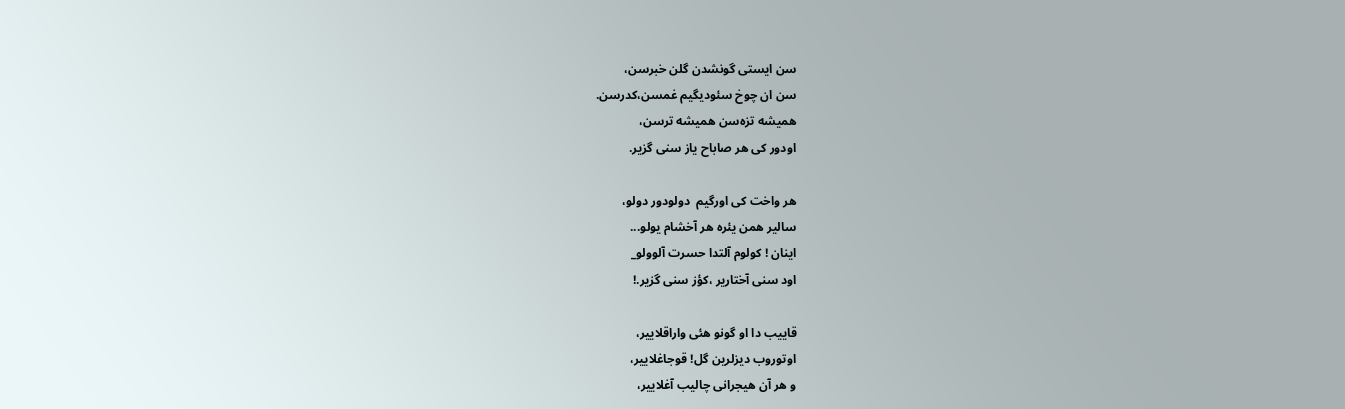سن ایستی گونشدن گلن خبرسن،
سن ان چوخ سئودیگیم غمسن،کدرسن.
همیشه تزه‌سن همیشه ترسن،
اودور کی هر صاباح یاز سنی گزیر.

هر واخت کی اورگیم  دولودور دولو،
سالیر همن یئره هر آخشام یولو...
اینان ! کولوم آلتدا حسرت آلوولو_
اود سنی آختاریر ،کؤز سنی گزیر.!

قاییب دا او گونو هئی واراقلاییر،
اوتوروب دیزلرین گل! قوجاغلاییر،
و هر آن هیجرانی چالیب آغلاییر،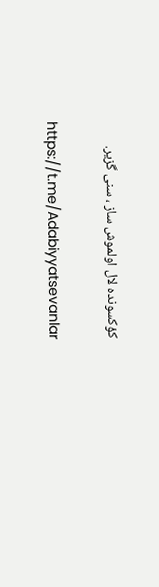کؤکسونده لال اولموش ساز ، سنی گزیر.

https://t.me/Adabiyyatsevanlar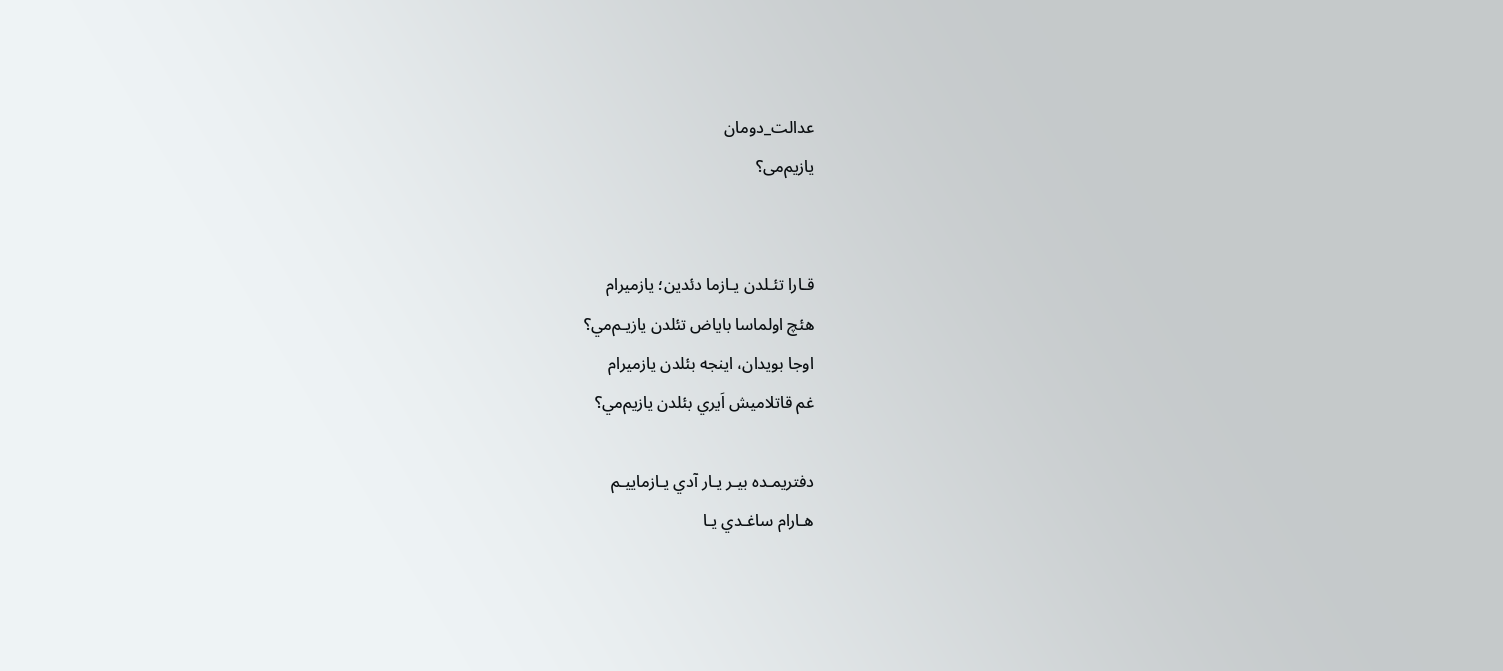عدالت_دومان
يازيم‌می؟


قـارا تئـلدن يـازما دئدين؛ يازميرام
هئچ اولماسا باياض تئلدن يازيـم‌مي؟
اوجا بویدان، اينجه بئلدن يازميرام
غم قاتلاميش اَیري بئلدن يازيم‌مي؟

دفتريمـده بيـر يـار آدي يـازماييـم
هـارام ساغـدي يـا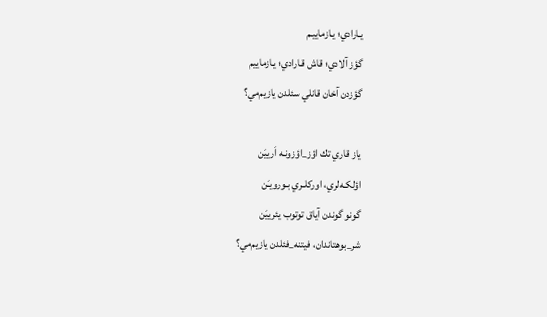يـارادي؛ يـازماييـم
گؤز آلادي؛ قاش قـارادي؛ يـازماييم
گؤزدن آخان قانلي سئلدن يازيم‌مي؟

ياز قاري تك اؤز_اؤزونـه اَريیَن
اؤلكـه‌لري، اور‌كلـري بـورويـَن
گونو گوندن آياق توتوب يئريیَن
شر_بوهتاندان، فيتنه_فئلدن يازيم‌مي؟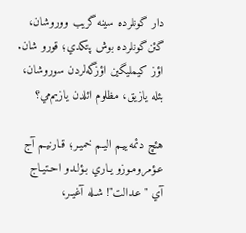دار گونلرده سينه گريب ووروشان،
گئن‌گونلرده بوش پتکدي؛ قورو شان.
اؤز كيمليگين اؤزگه‌لردن سوروشان،
بئله يازيق، مظلوم ائلدن يازيم‌مي؟

هئچ دئمه‌ييـم اليـم خميـر؛ قـارنيـم آج
عـؤمرومـوزو يـاري بـؤلـدو احـتيـاج
آي "عـدالت"! شـله آغيـر،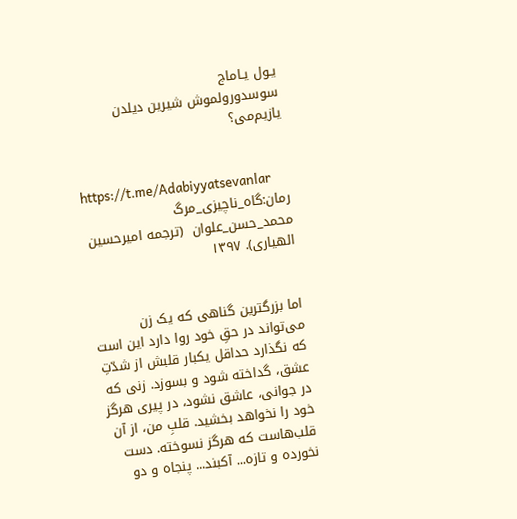يـول يـاماج
سوسدورولموش شيرين ديلدن يازيم‌می؟


https://t.me/Adabiyyatsevanlar
رمان:گاه_ناچیزی_مرگ
محمد_حسن_علوان  (ترجمه امیرحسین الهیاری). ۱۳۹۷


اما بزرگترین گناهی که یک زن می‌تواند در حقِ خود روا دارد این است که نگذارد حداقل یکبار قلبش از شدّتِ عشق، گداخته شود و بسوزد. زنی که در جوانی، عاشق نشود، در پیری هرگز خود را نخواهد بخشید. قلبِ من، از آن قلب‌هاست که هرگز نسوخته. دست نخورده و تازه... آکبند... پنجاه و دو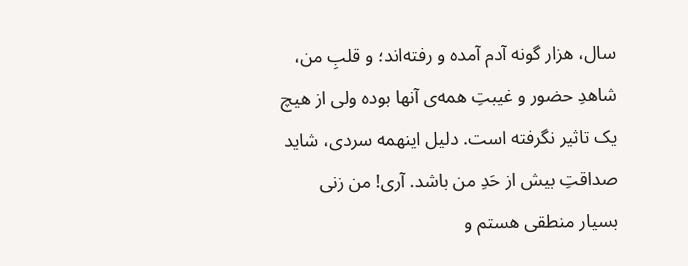سال، هزار گونه آدم آمده و رفته‌اند؛ و قلبِ من، شاهدِ حضور و غیبتِ همه‌ی آنها بوده ولی از هیچ یک تاثیر نگرفته است. دلیل اینهمه سردی، شاید صداقتِ بیش از حَدِ من باشد. آری! من زنی بسیار منطقی هستم و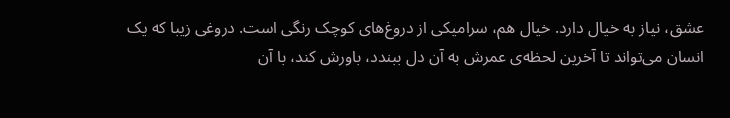عشق، نیاز به خیال دارد. خیال هم، سرامیکی از دروغ‌های کوچک رنگی است. دروغی زیبا که یک انسان می‌تواند تا آخرین لحظه‌ی عمرش به آن دل ببندد، باورش کند، با آن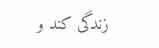زندگی کند و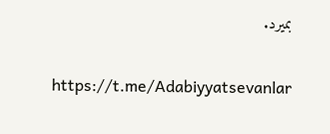بمیرد.

https://t.me/Adabiyyatsevanlar